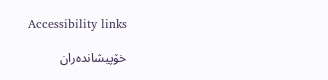Accessibility links

خۆپیشاندەران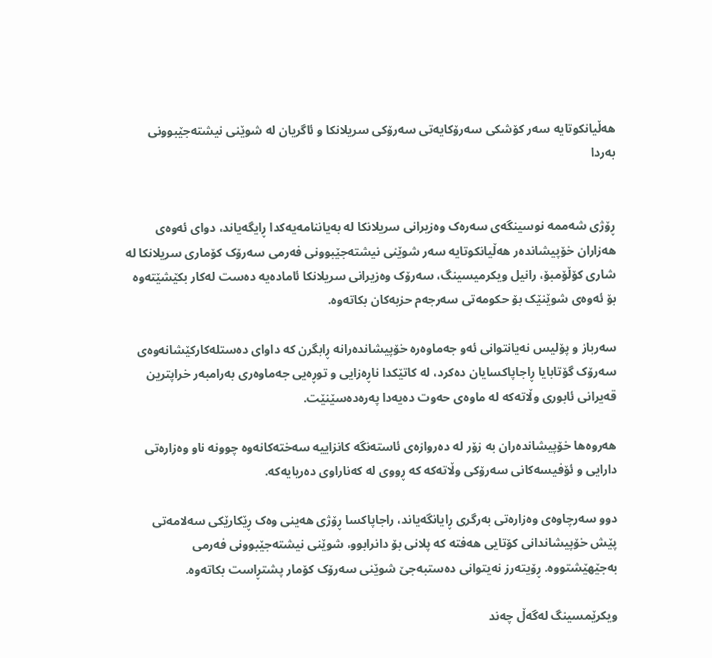هەڵیانکوتایە سەر کۆشکی سەرۆکایەتی سەرۆکی سریلانکا و ئاگریان لە شوێنی نیشتەجێبوونی بەردا


ڕۆژی شەممە نوسینگەی سەرەک وەزیرانی سریلانکا لە بەیاننامەیەکدا ڕایگەیاند، دوای ئەوەی هەزاران خۆپیشاندەر هەڵیانکوتایە سەر شوێنی نیشتەجێبوونی فەرمی سەرۆک کۆماری سریلانکا لە شاری کۆڵۆمبۆ، رانیل ویکرمیسینگ، سەرۆک وەزیرانی سریلانکا ئامادەیە دەست لەکار بکێشێتەوە بۆ ئەوەی شوێنێک بۆ حکومەتی سەرجەم حزبەکان بکاتەوە.

سەرباز و پۆلیس نەیانتوانی ئەو جەماوەرە خۆپیشاندەرانە ڕابگرن کە داوای دەستلەکارکێشانەوەی سەرۆک گۆتابایا ڕاجاپاکسایان دەکرد، لە کاتێکدا ناڕەزایی و توڕەیی جەماوەری بەرامبەر خراپترین قەیرانی ئابوری وڵاتەکە لە ماوەی حەوت دەیەدا پەرەدەسێنێت.

هەروەها خۆپیشاندەران بە زۆر لە دەروازەی ئاستەنگە کانزاییە سەختەکانەوە چوونە ناو وەزارەتی دارایی و ئۆفیسەکانی سەرۆکی وڵاتەکە کە ڕووی لە کەناراوی دەریایەکە.

دوو سەرچاوەی وەزارەتی بەرگری ڕایانگەیاند، راجاپاکسا ڕۆژی هەینی وەک ڕێکارێکی سەلامەتی پێش خۆپیشاندانی کۆتایی هەفتە کە پلانی بۆ دانرابوو، شوێنی نیشتەجێبوونی فەرمی بەجێهێشتووە. ڕۆیتەرز نەیتوانی دەستبەجێ شوێنی سەرۆک کۆمار پشتڕاست بکاتەوە.

ویکرێمسینگ لەگەڵ چەند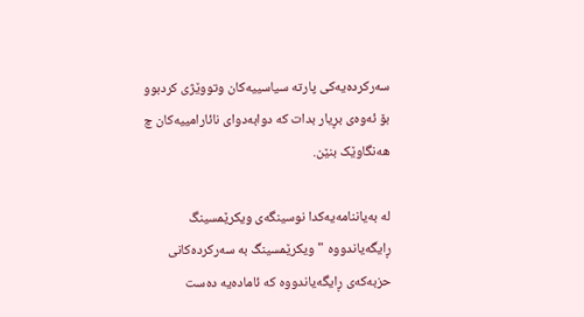سەرکردەیەکی پارتە سیاسییەکان وتووێژی کردبوو بۆ ئەوەی بڕیار بدات کە دوابەدوای نائارامییەکان چ هەنگاوێک بنێن.

لە بەیاننامەیەکدا نوسینگەی ویکرێمسینگ ڕایگەیاندووە "ویکرێمسینگ بە سەرکردەکانی حزبەکەی ڕایگەیاندووە کە ئامادەیە دەست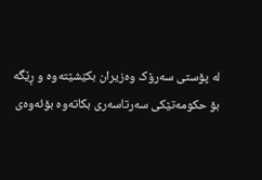لە پۆستی سەرۆک وەزیران بکێشێتەوە و ڕێگە بۆ حکومەتێکی سەرتاسەری بکاتەوە بۆئەوەی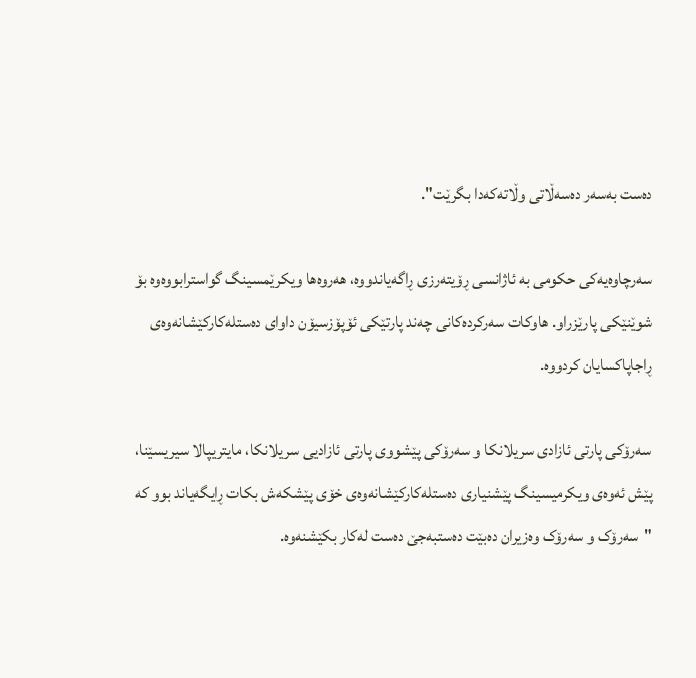دەست بەسەر دەسەڵاتی وڵاتەکەدا بگرێت".

سەرچاوەیەکی حکومی بە ئاژانسی ڕۆیتەرزی ڕاگەیاندووە، هەروەها ویکرێمسینگ گواسترابووەوە بۆ شوێنێکی پارێزراو. هاوکات سەرکردەکانی چەند پارتێکی ئۆپۆزسیۆن داوای دەستلەکارکێشانەوەی ڕاجاپاکسایان کردووە.

سەرۆکی پارتی ئازادی سریلانکا و سەرۆکی پێشووی پارتی ئازادیی سریلانکا، مایتریپالا سیریسێنا، پێش ئەوەی ویکرمیسینگ پێشنیاری دەستلەکارکێشانەوەی خۆی پێشکەش بکات ڕایگەیاند بوو کە "سەرۆک و سەرۆک وەزیران دەبێت دەستبەجێ دەست لەکار بکێشنەوە.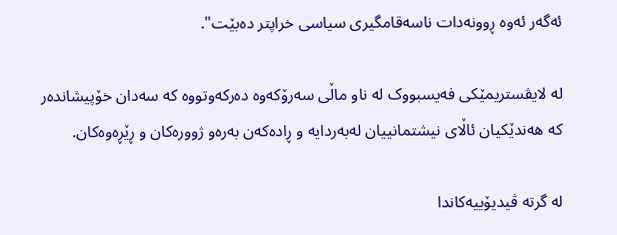ئەگەر ئەوە ڕوونەدات ناسەقامگیری سیاسی خراپتر دەبێت".

لە لایڤستریمێکی فەیسبووک لە ناو ماڵی سەرۆکەوە دەرکەوتووە کە سەدان خۆپیشاندەر کە هەندێکیان ئاڵای نیشتمانییان لەبەردایە و ڕادەکەن بەرەو ژوورەکان و ڕێڕەوەکان.

لە گرتە ڤیدیۆییەکاندا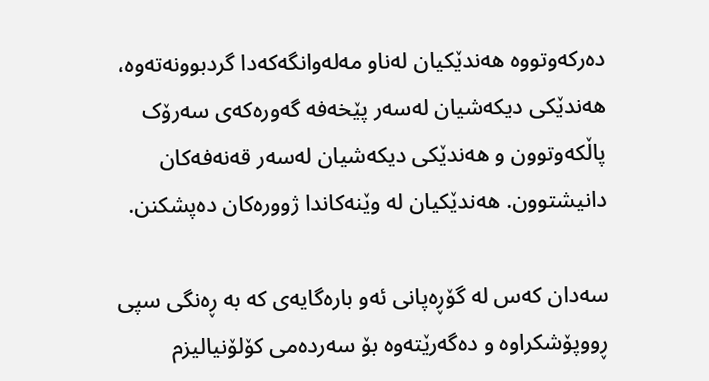دەرکەوتووە هەندێکیان لەناو مەلەوانگەکەدا گردبوونەتەوە، هەندێکی دیکەشیان لەسەر پێخەفە گەورەکەی سەرۆک پاڵکەوتوون و هەندێکی دیکەشیان لەسەر قەنەفەکان دانیشتوون. هەندێکیان لە وێنەکاندا ژوورەکان دەپشکنن.

سەدان کەس لە گۆڕەپانی ئەو بارەگایەی کە بە ڕەنگی سپی ڕووپۆشکراوە و دەگەرێتەوە بۆ سەردەمی کۆلۆنیالیزم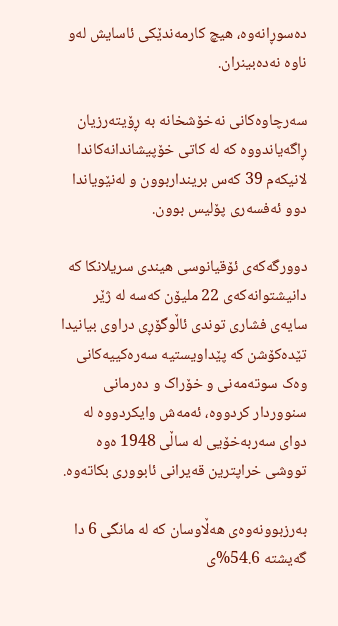دەسوڕانەوە، هیچ کارمەندێکی ئاسایش لەو ناوە نەدەبینران.

سه‌رچاوه‌كانی نه‌خۆشخانه‌ به‌ ڕۆیته‌رزیان ڕاگه‌یاندووه‌ كه‌ له‌ كاتی خۆپیشاندانه‌كاندا لانیكه‌م 39 كه‌س برینداربوون و له‌نێویاندا دوو ئه‌فسه‌ری پۆلیس بوون.

دوورگەکەی ئۆقیانوسی هیندی سریلانکا کە دانیشتوانەکەی 22 ملیۆن کەسە لە ژێر سایەی فشاری توندی ئاڵوگۆڕی دراوی بیانیدا تێدەکۆشن کە پێداویستیە سەرەکییەکانی وەک سوتەمەنی و خۆراک و دەرمانی سنووردار کردووە، ئەمەش وایکردووە لە دوای سەربەخۆیی لە ساڵی 1948 ەوە تووشی خراپترین قەیرانی ئابووری بکاتەوە.

بەرزبوونەوەی هەڵاوسان کە لە مانگی 6 دا گەیشتە 54.6%ی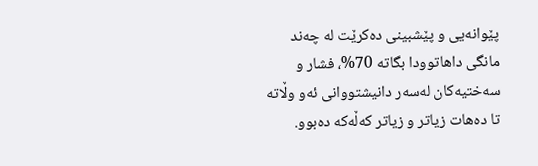پێوانەیی و پێشبینی دەکرێت لە چەند مانگی داهاتوودا بگاتە 70%، فشار و سەختیەکان لەسەر دانیشتووانی ئەو وڵاتە تا دەهات زیاتر و زیاتر کەڵەکە دەبوو.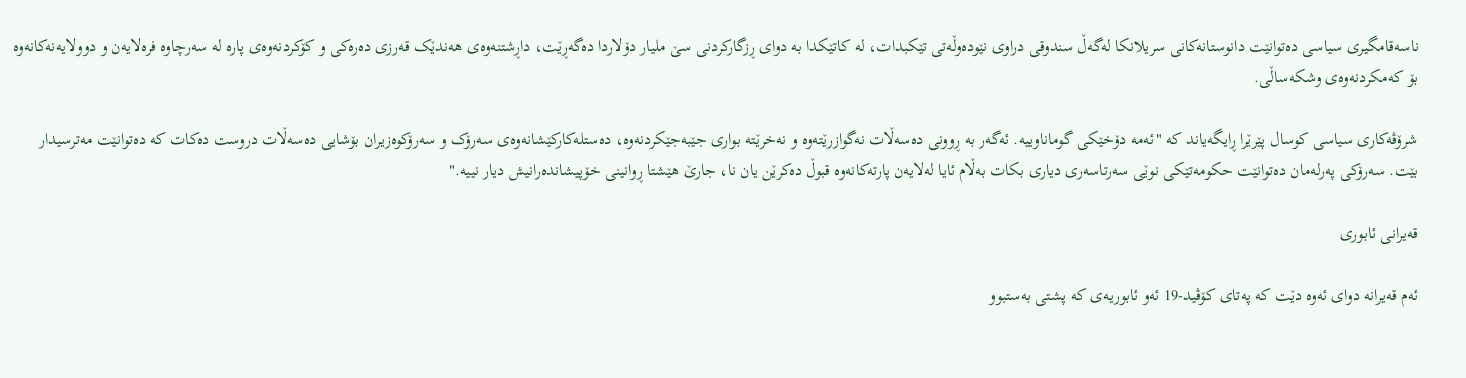ناسەقامگیری سیاسی دەتوانێت دانوستانەکانی سریلانکا لەگەڵ سندوقی دراوی نێودەوڵەتی تێکبدات، لە کاتێکدا بە دوای ڕزگارکردنی سێ ملیار دۆلاردا دەگەڕێت، داڕشتنەوەی هەندێک قەرزی دەرەکی و کۆکردنەوەی پارە لە سەرچاوە فرەلایەن و دوولایەنەکانەوە بۆ کەمکردنەوەی وشکەساڵی.

شرۆڤەکاری سیاسی کوسال پێرێرا ڕایگەیاند کە "ئەمە دۆخێکی گوماناوییە. ئەگەر بە ڕوونی دەسەڵات نەگوازرێتەوە و نەخرێتە بواری جێبەجێکردنەوە، دەستلەکارکێشانەوەی سەرۆک و سەرۆکوەزیران بۆشایی دەسەڵات دروست دەکات کە دەتوانێت مەترسیدار بێت. سەرۆکی پەرلەمان دەتوانێت حکومەتێکی نوێی سەرتاسەری دیاری بکات بەڵام ئایا لەلایەن پارتەکانەوە قبوڵ دەکرێن یان نا، جارێ هێشتا ڕوانینی خۆپیشاندەرانیش دیار نییە."

قه‌یرانی ئابوری

ئەم قەیرانە دوای ئەوە دێت کە پەتای کۆڤید-19 ئەو ئابوریەی کە پشتی بەستبوو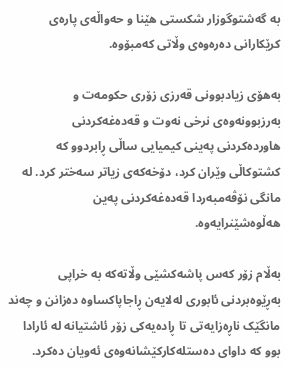بە گەشتوگوزار شکستی هێنا و حەواڵەی پارەی کرێکارانی دەرەوەی وڵاتی کەمبۆوە.

بەهۆی زیادبوونی قەرزی زۆری حکومەت و بەرزبوونەوەی نرخی نەوت و قەدەغەکردنی هاوردەکردنی پەینی کیمیایی ساڵی ڕابردوو کە کشتوکاڵی وێران کرد، دۆخەکەی زیاتر سەختر کرد. لە مانگی نۆڤەمبەردا قەدەغەکردنی پەین هەڵوەشێنرایەوە.

بەڵام زۆر کەس پاشەکشێی وڵاتەکە بە خراپی بەڕێوەبردنی ئابوری لەلایەن ڕاجاپاکساوە دەزانن و چەند مانگێک ناڕەزایەتی تا ڕادەیەکی زۆر ئاشتیانە لە ئارادا بوو کە داوای دەستلەکارکێشانەوەی ئەویان دەکرد.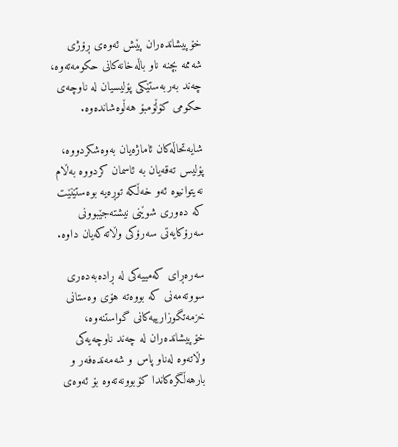خۆپیشاندەران پێش ئەوەی ڕۆژی شەممە بچنە ناو باڵەخانەکانی حکومەتەوە، چەند بەربەستێکی پۆلیسیان لە ناوچەی حکومی کۆڵۆمبۆ هەڵوەشاندەوە.

شایەتحاڵەکان ئاماژەیان بەوەشکردووە، پۆلیس تەقەیان بە ئاسمان کردووە بەڵام نەیتوانیوە ئەو خەڵکە توڕەیە بوەستێنێت کە دەوری شوێنی نیشتەجێبوونی سەرۆکایەتی سەرۆکی وڵاتەکەیان داوە.

سەرەڕای کەمییەکی لە ڕادەبەدەری سووتەمەنی کە بووەتە هۆی وەستانی خزمەتگوزارییەکانی گواستنەوە، خۆپیشاندەران لە چەند ناوچەیەکی وڵاتەوە لەناو پاس و شەمەندەفەر و بارهەڵگرەکاندا کۆبوونەتەوە بۆ ئەوەی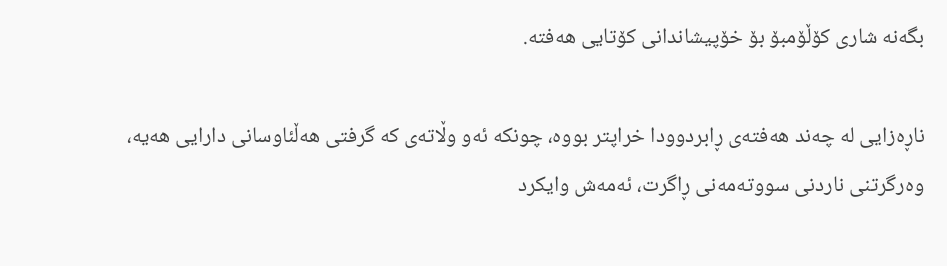بگەنە شاری کۆڵۆمبۆ بۆ خۆپیشاندانی کۆتایی هەفتە.

ناڕەزایی لە چەند هەفتەی ڕابردوودا خراپتر بووە، چونکە ئەو وڵاتەی کە گرفتی هەڵئاوسانی دارایی هەیە، وەرگرتنی ناردنی سووتەمەنی ڕاگرت، ئەمەش وایکرد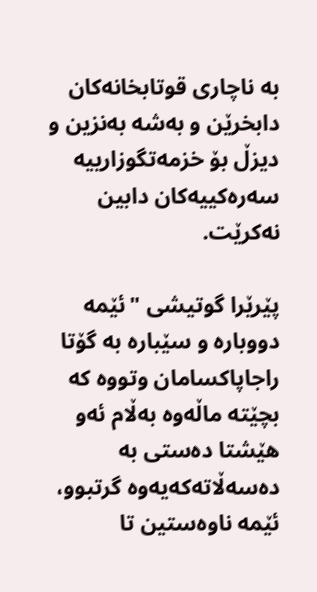بە ناچاری قوتابخانەکان دابخرێن و بەشە بەنزین و دیزڵ بۆ خزمەتگوزارییە سەرەکییەکان دابین نەکرێت.

پێرێرا گوتیشی "ئێمە دووبارە و سێبارە بە گۆتا راجاپاکسامان وتووە کە بچێتە ماڵەوە بەڵام ئەو هێشتا دەستی بە دەسەڵاتەکەیەوە گرتبوو، ئێمە ناوەستین تا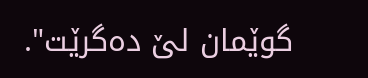گوێمان لێ دەگرێت".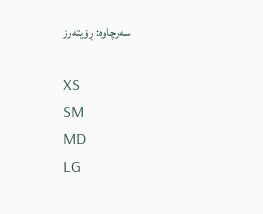سەرچاوە: ڕۆیتەرز

XS
SM
MD
LG